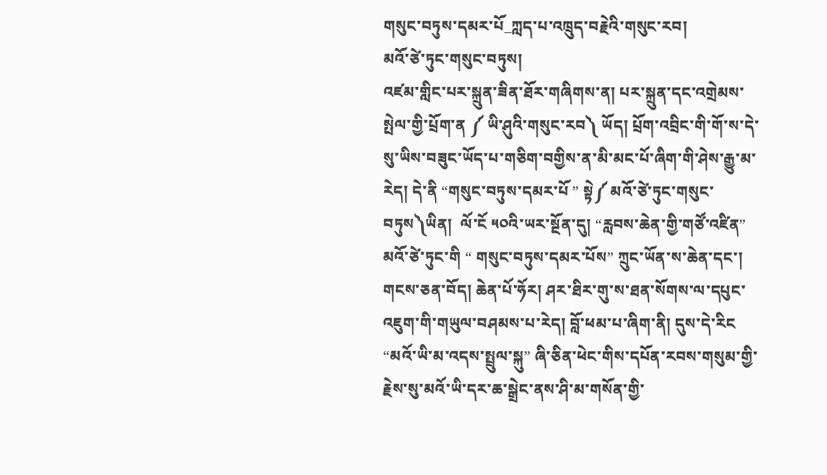གསུང་བཏུས་དམར་པོ_ཀླད་པ་འཁྲུད་བརྗེའི་གསུང་རབ།
མའོ་ཙེ་ཏུང་གསུང་བཏུས།
འཛམ་གླིང་པར་སྐྲུན་ཟིན་ཐོར་གཞིགས་ན། པར་སྐྲུན་དང་འགྲེམས་སྤེལ་གྱི་པྲོག་ན ༼ ཡི་ཤུའི་གསུང་རབ༽ ཡོད། པྲོག་འབྲིང་གི་གོ་ས་དེ་སུ་ཡིས་བཟུང་ཡོད་པ་གཅིག་བགྱིས་ན་མི་མང་པོ་ཞིག་གི་ཤེས་རྒྱུ་མ་རེད། དེ་ནི “གསུང་བཏུས་དམར་པོ ” སྟེ༼ མའོ་ཙེ་ཏུང་གསུང་བཏུས༽ཡིན།  ལོ་ངོ ༥༠འི་ཡར་སྔོན་དུ། “རླབས་ཆེན་གྱི་གཙོ་འཛིན” མའོ་ཙེ་ཏུང་གི “ གསུང་བཏུས་དམར་པོས” ཀྲུང་ཡོན་ས་ཆེན་དང་། གངས་ཅན་བོད། ཆེན་པོ་ཧོར། ཤར་ཐིར་གུ་ས་ཐན་སོགས་ལ་དཔུང་འཇུག་གི་གཡུལ་བཤམས་པ་རེད། བློ་ཕམ་པ་ཞིག་ནི། དུས་དེ་རིང “མའོ་ཡི་མ་འདས་སྤྲུལ་སྐུ” ཞི་ཅིན་ཕེང་གིས་དཔོན་རབས་གསུམ་གྱི་རྗེས་སུ་མའོ་ཡི་དར་ཆ་སྒྲེང་ནས་ཤི་མ་གསོན་གྱི་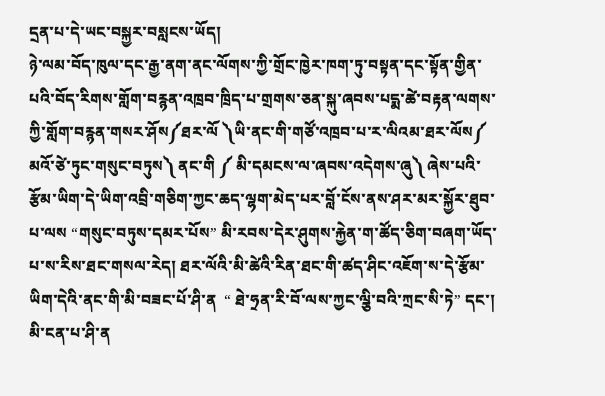དྲན་པ་དེ་ཡང་བསྐྱར་བསླངས་ཡོད།
ཉེ་ལམ་བོད་ཁུལ་དང་རྒྱ་ནག་ནང་ལོགས་ཀྱི་གྲོང་ཁྱེར་ཁག་ཏུ་བསྟན་དང་སྟོན་གྱིན་པའི་བོད་རིགས་གློག་བརྙན་འཁྲབ་ཁྲིད་པ་གྲགས་ཅན་སྐུ་ཞབས་པདྨ་ཚེ་བརྟན་ལགས་ཀྱི་གློག་བརྙན་གསར་ཤོས༼ཐར་ལོ ༽ཡི་ནང་གི་གཙོ་འཁྲབ་པ་ར་ལིའམ་ཐར་ལོས༼ མའོ་ཙེ་ཏུང་གསུང་བཏུས༽ ནང་གི ༼ མི་དམངས་ལ་ཞབས་འདེགས་ཞུ༽ ཞེས་པའི་རྩོམ་ཡིག་དེ་ཡིག་འབྲི་གཅིག་ཀྱང་ཆད་ལྷག་མེད་པར་བློ་ངོས་ནས་ཤར་མར་སྐྱོར་ཐུབ་པ་ལས “གསུང་བཏུས་དམར་པོས” མི་རབས་དེར་ཤུགས་རྐྱེན་ག་ཚོད་ཅིག་བཞག་ཡོད་པ་ས་རིས་ཐང་གསལ་རེད། ཐར་ལོའི་མི་ཚེའི་རིན་ཐང་གི་ཚད་ཤིང་འཇོག་ས་དེ་རྩོམ་ཡིག་དེའི་ནང་གི་མི་བཟང་པོ་ཤི་ན  “ ཐེ་ཧྲན་རི་བོ་ལས་ཀྱང་ལྕི་བའི་ཀྲང་སི་ཏེ” དང་། མི་ངན་པ་ཤི་ན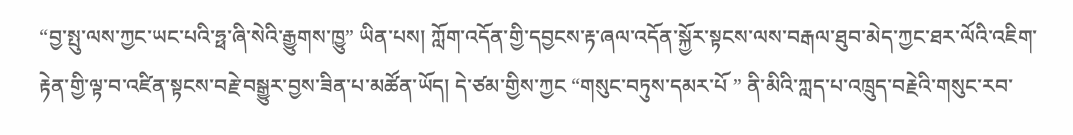“བྱ་སྤུ་ལས་ཀྱང་ཡང་པའི་ཧྥ་ཞི་སེའི་རྒྱུགས་ཁྱུ” ཡིན་པས། ཀློག་འདོན་གྱི་དབྱངས་རྟ་ཞལ་འདོན་སྐྱོར་སྟངས་ལས་བརྒལ་ཐུབ་མེད་ཀྱང་ཐར་ལོའི་འཇིག་རྟེན་གྱི་ལྟ་བ་འཛིན་སྟངས་བརྗེ་བསྒྱུར་བྱས་ཟིན་པ་མཚོན་ཡོད། དེ་ཙམ་གྱིས་ཀྱང “གསུང་བཏུས་དམར་པོ ” ནི་མིའི་ཀླད་པ་འཁྲུད་བརྗེའི་གསུང་རབ་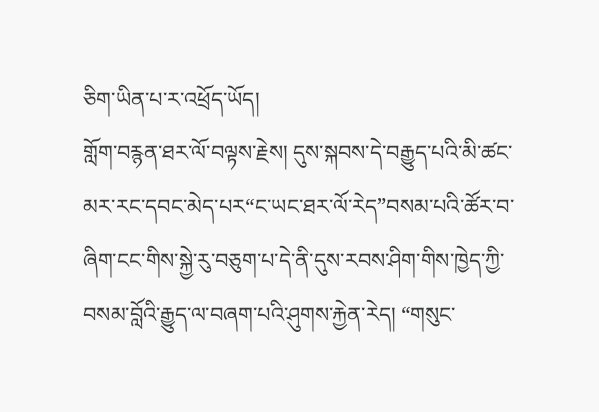ཅིག་ཡིན་པ་ར་འཕྲོད་ཡོད།
གློག་བརྙན་ཐར་ལོ་བལྟས་རྗེས། དུས་སྐབས་དེ་བརྒྱུད་པའི་མི་ཚང་མར་རང་དབང་མེད་པར“ང་ཡང་ཐར་ལོ་རེད”བསམ་པའི་ཚོར་བ་ཞིག་ངང་གིས་སྐྱེ་རུ་བཅུག་པ་དེ་ནི་དུས་རབས་ཤིག་གིས་ཁྱེད་ཀྱི་བསམ་བློའི་རྒྱུད་ལ་བཞག་པའི་ཤུགས་རྐྱེན་རེད། “གསུང་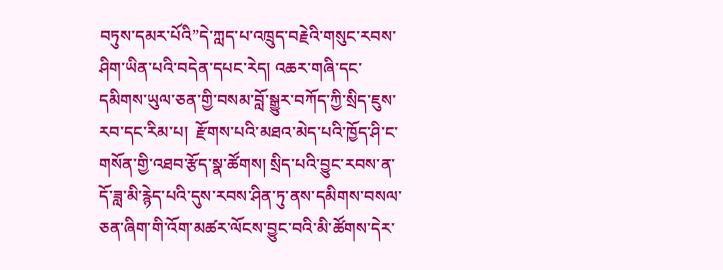བཏུས་དམར་པོའི”དེ་ཀླད་པ་འཁྲུད་བརྗེའི་གསུང་རབས་ཤིག་ཡིན་པའི་བདེན་དཔང་རེད། འཆར་གཞི་དང་དམིགས་ཡུལ་ཅན་གྱི་བསམ་བློ་སྒྱུར་བཀོད་ཀྱི་སྲིད་ཇུས་རབ་དང་རིམ་པ།  རྫོགས་པའི་མཐའ་མེད་པའི་ཁྱོད་ཤི་ང་གསོན་གྱི་འཐབ་རྩོད་སྣ་ཚོགས། སྲིད་པའི་བྱུང་རབས་ན་དོ་ཟླ་མི་རྙེད་པའི་དུས་རབས་ཤིན་ཏུ་ནས་དམིགས་བསལ་ཅན་ཞིག་གི་འོག་མཚར་ལོངས་བྱུང་བའི་མི་ཚོགས་དེར་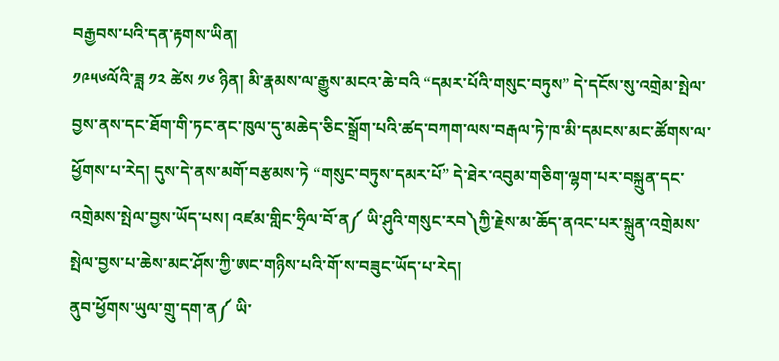བརྒྱབས་པའི་དན་རྟགས་ཡིན།
༡༩༥༦ལོའི་ཟླ ༡༢ ཚེས ༡༦ ཉིན། མི་རྣམས་ལ་རྒྱུས་མངའ་ཆེ་བའི “དམར་པོའི་གསུང་བཏུས” དེ་དངོས་སུ་འགྲེམ་སྤེལ་བྱས་ནས་དང་ཐོག་གི་ཏང་ནང་ཁུལ་དུ་མཆེད་ཅིང་སྒྲོག་པའི་ཚད་བཀག་ལས་བརྒལ་ཏེ་ཁ་མི་དམངས་མང་ཚོགས་ལ་ཕྱོགས་པ་རེད། དུས་དེ་ནས་མགོ་བརྩམས་ཏེ “གསུང་བཏུས་དམར་པོ” དེ་ཐེར་འབུམ་གཅིག་ལྷག་པར་བསྐྲུན་དང་འགྲེམས་སྤེལ་བྱས་ཡོད་པས། འཛམ་གླིང་ཧྲིལ་བོ་ན༼ ཡི་ཤུའི་གསུང་རབ༽ཀྱི་རྗེས་མ་ཆོད་ནའང་པར་སྐྲུན་འགྲེམས་སྤེལ་བྱས་པ་ཆེས་མང་ཤོས་ཀྱི་ཨང་གཉིས་པའི་གོ་ས་བཟུང་ཡོད་པ་རེད།
ནུབ་ཕྱོགས་ཡུལ་གྲུ་དག་ན༼ ཡི་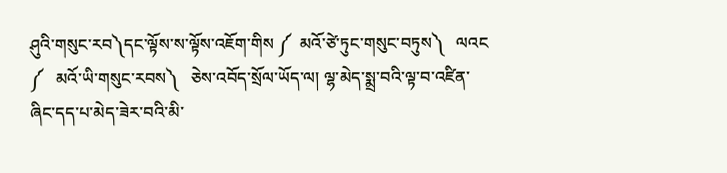ཤུའི་གསུང་རབ༽དང་ལྟོས་ས་ལྟོས་འཇོག་གིས ༼  མའོ་ཙེ་ཏུང་གསུང་བཏུས༽   ལའང ༼   མའོ་ཡི་གསུང་རབས༽   ཅེས་འབོད་སྲོལ་ཡོད་ལ། ལྷ་མེད་སྨྲ་བའི་ལྟ་བ་འཛིན་ཞིང་དད་པ་མེད་ཟེར་བའི་མི་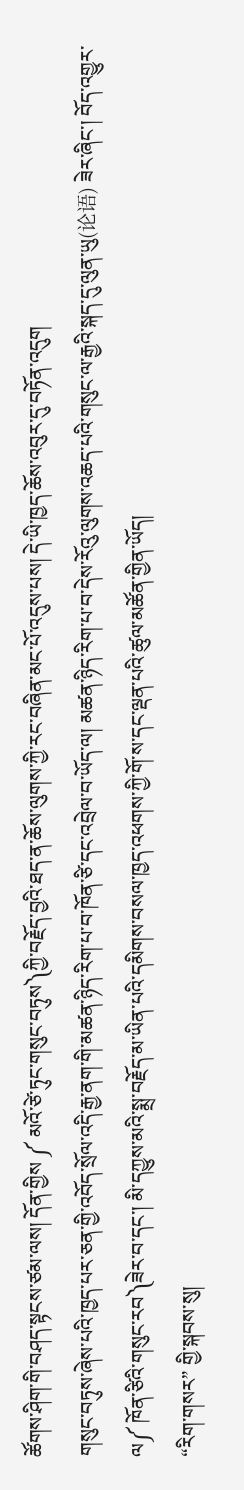ཚོགས་ཤིག་གི་བཤད་སྟངས་ཙམ་ལས། དོན་གྱིས ༼ མའོ་ཙེ་ཏུང་གསུང་བཏུས༽ཀྱི་བརྗོད་བྱའི་ཐད་ན་ཆོས་ལུགས་ཀྱི་རང་བཞིན་མང་པོ་འདུས་པས། དེ་ཡི་ཁྱད་ཆོས་འབུར་དུ་བཏོན་འདུག
གསུང་བཏུས་ཞེས་པའི་ཁྱད་པར་ཅན་གྱི་འབོད་སྲོལ་འདི་རྒྱ་ནག་གི་མཚན་ཉིད་རིག་པ་བ་ཁོན་ཙི་དང་འབྲེལ་བ་ཡོད་ལ། མཚན་ཉིད་རིག་པ་བ་དེས་རོའུ་ལུགས་འཆད་པའི་གསུང་ལ་རྒྱའི་སྐད་དུ་ལུན་ཡུ(论语) ཟེར་ཞིང་། བོད་འགྱུར་ལ༼ ཁོན་ཙིའི་གསུང་རབ༽ཟེར་བ་དང་། མི་དཀྱུས་མའི་སྨྲ་བརྗོད་མ་ཡིན་པའི་དམིགས་བསལ་ཁྱད་འཕགས་ཀྱི་གོ་ས་དང་ལྡན་པའི་ཚུལ་མཚོན་གྱིན་ཡོད།
“རིག་གསར” གྱི་སྐབས་སུ།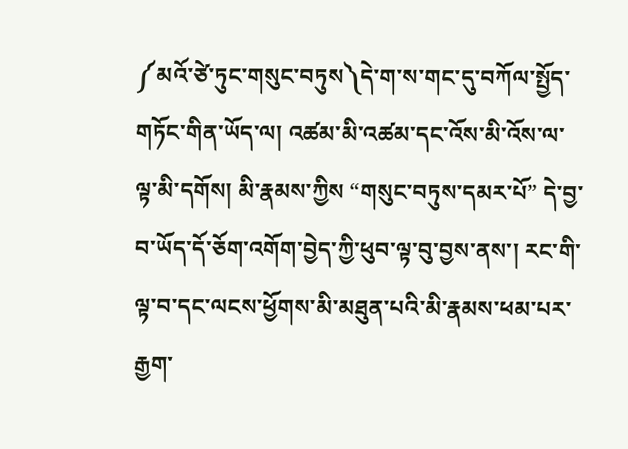༼མའོ་ཙེ་ཏུང་གསུང་བཏུས༽དེ་ག་ས་གང་དུ་བཀོལ་སྤྱོད་གཏོང་གིན་ཡོད་ལ། འཚམ་མི་འཚམ་དང་འོས་མི་འོས་ལ་ལྟ་མི་དགོས། མི་རྣམས་ཀྱིས “གསུང་བཏུས་དམར་པོ” དེ་བྱ་བ་ཡོད་དོ་ཅོག་འགོག་བྱེད་ཀྱི་ཕུབ་ལྟ་བུ་བྱས་ནས་། རང་གི་ལྟ་བ་དང་ལངས་ཕྱོགས་མི་མཐུན་པའི་མི་རྣམས་ཕམ་པར་རྒྱག་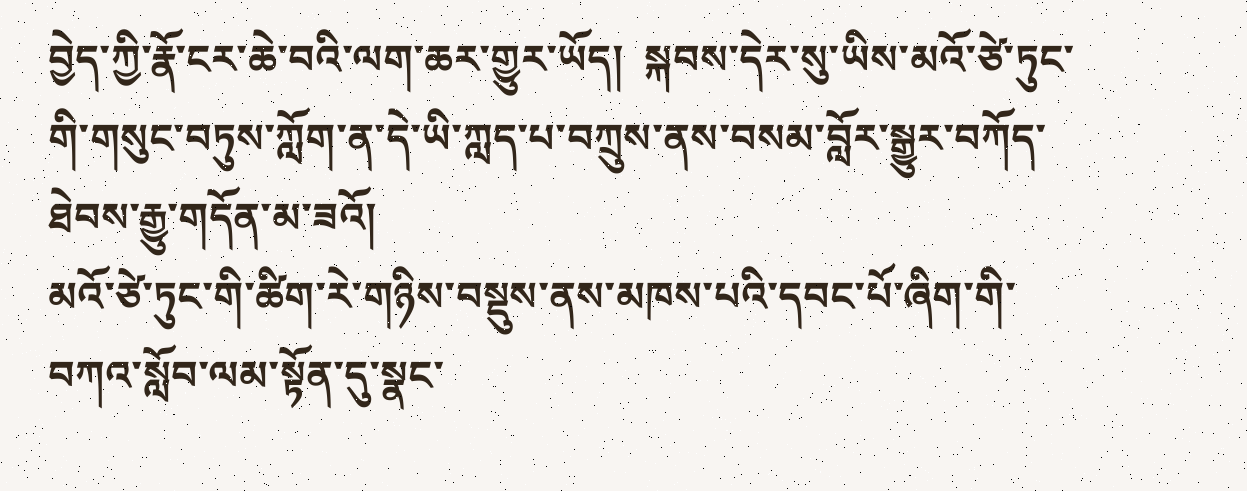བྱེད་ཀྱི་རྣོ་ངར་ཆེ་བའི་ལག་ཆར་གྱུར་ཡོད།  སྐབས་དེར་སུ་ཡིས་མའོ་ཙེ་ཏུང་གི་གསུང་བཏུས་ཀློག་ན་དེ་ཡི་ཀླད་པ་བཀྲུས་ནས་བསམ་བློར་སྒྱུར་བཀོད་ཐེབས་རྒྱུ་གདོན་མ་ཟའོ།
མའོ་ཙེ་ཏུང་གི་ཚིག་རེ་གཉིས་བསྡུས་ནས་མཁས་པའི་དབང་པོ་ཞིག་གི་བཀའ་སློབ་ལམ་སྟོན་དུ་སྣང་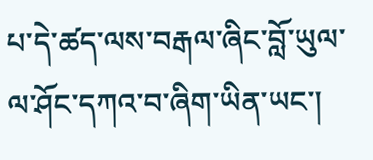པ་དེ་ཚད་ལས་བརྒལ་ཞིང་བློ་ཡུལ་ལ་ཤོང་དཀའ་བ་ཞིག་ཡིན་ཡང་།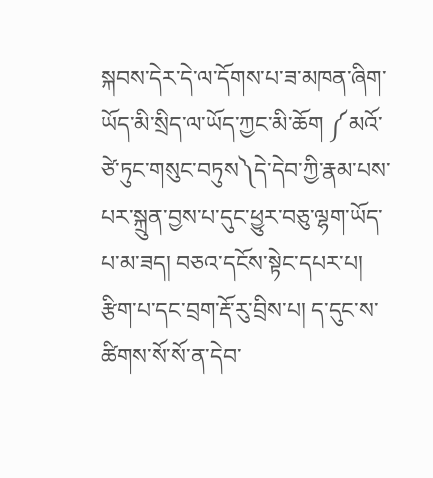སྐབས་དེར་དེ་ལ་དོགས་པ་ཟ་མཁན་ཞིག་ཡོད་མི་སྲིད་ལ་ཡོད་ཀྱང་མི་ཆོག ༼མའོ་ཙེ་ཏུང་གསུང་བཏུས༽དེ་དེབ་ཀྱི་རྣམ་པས་པར་སྐྲུན་བྱས་པ་དུང་ཕྱུར་བཅུ་ལྷག་ཡོད་པ་མ་ཟད། བཅའ་དངོས་སྟེང་དཔར་པ། རྩིག་པ་དང་བྲག་རྡོ་རུ་བྲིས་པ། ད་དུང་ས་ཚིགས་སོ་སོ་ན་དེབ་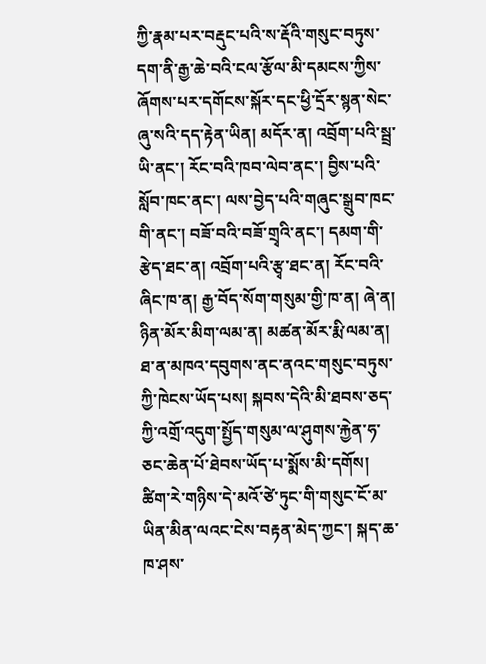ཀྱི་རྣམ་པར་བརྡུང་པའི་ས་རྡོའི་གསུང་བཏུས་དག་ནི་རྒྱ་ཆེ་བའི་ངལ་རྩོལ་མི་དམངས་ཀྱིས་ཞོགས་པར་དགོངས་སྐོར་དང་ཕྱི་དྲོར་སྙན་སེང་ཞུ་སའི་དད་རྟེན་ཡིན། མདོར་ན། འབྲོག་པའི་སྦྲ་ཡི་ནང་། རོང་བའི་ཁབ་ལེབ་ནང་། བྱིས་པའི་སློབ་ཁང་ནང་། ལས་བྱེད་པའི་གཞུང་སྒྲུབ་ཁང་གི་ནང་། བཟོ་བའི་བཟོ་གྲྭའི་ནང་། དམག་གི་རྩེད་ཐང་ན། འབྲོག་པའི་རྩྭ་ཐང་ན། རོང་བའི་ཞིང་ཁ་ན། རྒྱ་བོད་སོག་གསུམ་གྱི་ཁ་ན། ཞེ་ན། ཉིན་མོར་མིག་ལམ་ན། མཚན་མོར་རྨི་ལམ་ན། ཐ་ན་མཁའ་དབུགས་ནང་ནའང་གསུང་བཏུས་ཀྱི་ཁེངས་ཡོད་པས། སྐབས་དེའི་མི་ཐབས་ཅད་ཀྱི་འགྲོ་འདུག་སྤྱོད་གསུམ་ལ་ཤུགས་རྐྱེན་ཧ་ཅང་ཆེན་པོ་ཐེབས་ཡོད་པ་སྨོས་མི་དགོས།
ཚིག་རེ་གཉིས་དེ་མའོ་ཙེ་ཏུང་གི་གསུང་ངོ་མ་ཡིན་མིན་ལའང་ངེས་བརྟན་མེད་ཀྱང་། སྐད་ཆ་ཁ་ཤས་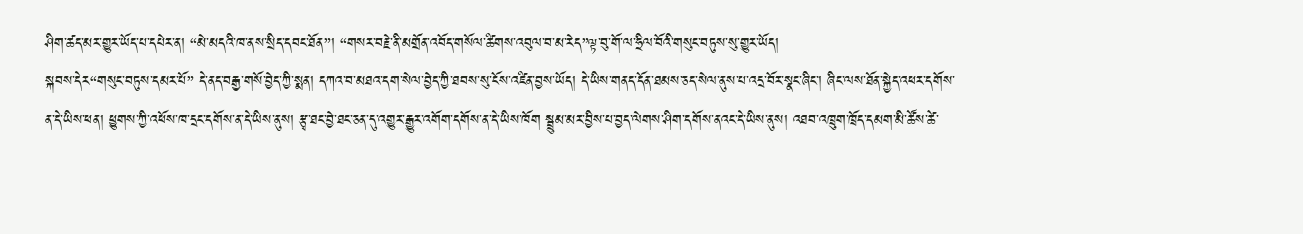ཤིག་ཚད་མར་གྱུར་ཡོད་པ་དཔེར་ན། “མེ་མདའི་ཁ་ནས་སྲིད་དབང་ཐོན”། “གསར་བརྗེ་ནི་མགྲོན་འབོད་གསོལ་ཚིགས་འབུལ་བ་མ་རེད”ལྟ་བུ་གོ་ལ་ཧྲིལ་བོའི་གསུང་བཏུས་སུ་གྱུར་ཡོད།
སྐབས་དེར“གསུང་བཏུས་དམར་པོ” དེ་ནད་བརྒྱ་གསོ་བྱེད་ཀྱི་སྨན། དཀའ་བ་མཐའ་དག་སེལ་བྱེད་ཀྱི་ཐབས་སུ་ངོས་འཛིན་བྱས་ཡོད། དེ་ཡིས་གནད་དོན་ཐམས་ཅད་སེལ་ནུས་པ་འདྲ་བོར་སྣང་ཞིང་། ཞིང་ལས་ཐོན་སྐྱེད་འཕར་དགོས་ན་དེ་ཡིས་ཕན། ཕྱུགས་ཀྱི་འཕོས་ཁ་དྲང་དགོས་ན་དེ་ཡིས་ནུས། རྩྭ་ཐང་བྱེ་ཐང་ཅན་དུ་འགྱུར་རྒྱུར་འགོག་དགོས་ན་དེ་ཡིས་ཁོག སྦྲུམ་མར་བྱིས་པ་བྱད་ལེགས་ཤིག་དགོས་ནའང་དེ་ཡིས་ནུས། འཐབ་འཁྲུག་ཁྲོད་དམག་མི་ཚོས་ཚེ་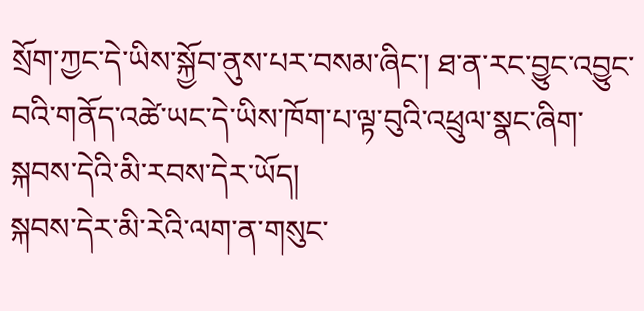སྲོག་ཀྱང་དེ་ཡིས་སྐྱོབ་ནུས་པར་བསམ་ཞིང་། ཐ་ན་རང་བྱུང་འབྱུང་བའི་གནོད་འཚེ་ཡང་དེ་ཡིས་ཁོག་པ་ལྟ་བུའི་འཕྲུལ་སྣང་ཞིག་སྐབས་དེའི་མི་རབས་དེར་ཡོད།
སྐབས་དེར་མི་རེའི་ལག་ན་གསུང་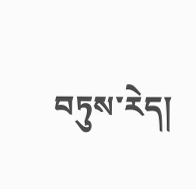བཏུས་རེད།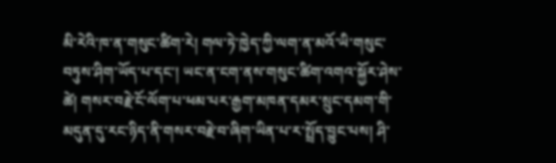མི་རེའི་ཁ་ན་གསུང་ཚིག་རེ། གལ་ཏེ་ཁྱེད་ཀྱི་ལག་ན་མའོ་ཡི་གསུང་བཏུས་ཤིག་ཡོད་པ་དང་། ཡང་ན་ངག་ནས་གསུང་ཚིག་འགའ་སྐྱོར་ཤེས་ཚེ། གསར་བརྗེ་ངོ་ལོག་པ་ཕམ་པར་རྒྱག་མཁན་དམར་སྲུང་དམག་གི་མདུན་དུ་རང་ཉིད་ནི་གསར་བརྗེ་བ་ཞིག་ཡིན་པ་ར་སྤྲོད་བྱུང་པས། ཤི་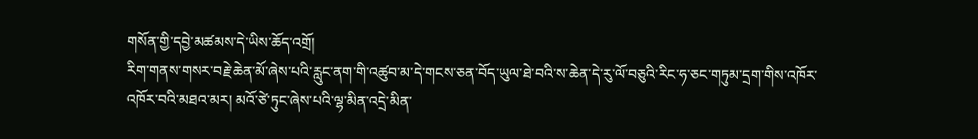གསོན་གྱི་དབྱེ་མཚམས་དེ་ཡིས་ཆོད་འགྲོ།
རིག་གནས་གསར་བརྗེ་ཆེན་མོ་ཞེས་པའི་རླུང་ནག་གི་འཚུབ་མ་དེ་གངས་ཅན་བོད་ཡུལ་ཐེ་བའི་ས་ཆེན་དེ་རུ་ལོ་བཅུའི་རིང་ཧ་ཅང་གཏུམ་དྲག་གིས་འཁོར་འཁོར་བའི་མཐའ་མར། མའོ་ཙེ་ཏུང་ཞེས་པའི་ལྷ་མིན་འདྲེ་མིན་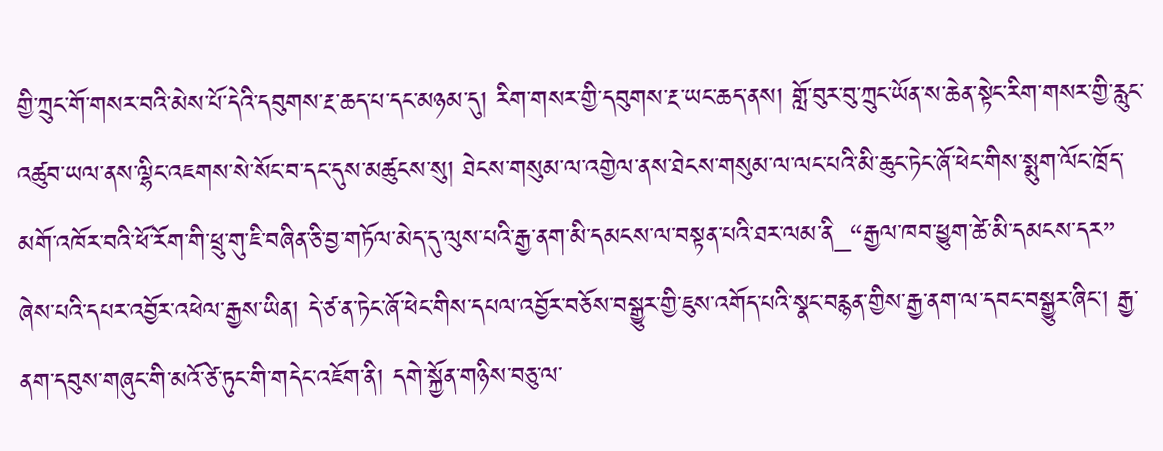གྱི་ཀྲུང་གོ་གསར་བའི་མེས་པོ་དེའི་དབུགས་རྔ་ཆད་པ་དང་མཉམ་དུ། རིག་གསར་གྱི་དབུགས་རྔ་ཡང་ཆད་ནས། གློ་བུར་བུ་ཀྲུང་ཡོན་ས་ཆེན་སྟེང་རིག་གསར་གྱི་རླུང་འཚུབ་ཡལ་ནས་ལྷིང་འཇགས་སེ་སོང་བ་དང་དུས་མཚུངས་སུ། ཐེངས་གསུམ་ལ་འགྱེལ་ནས་ཐེངས་གསུམ་ལ་ལང་པའི་མི་ཆུང་ཏེང་ཞོ་ཕེང་གིས་སྨུག་ལོང་ཁྲོད་མགོ་འཁོར་བའི་ཕོ་རོག་གི་ཕྲུ་གུ་ཇི་བཞིན་ཅི་བྱ་གཏོལ་མེད་དུ་ལུས་པའི་རྒྱ་ནག་མི་དམངས་ལ་བསྟན་པའི་ཐར་ལམ་ནི_“རྒྱལ་ཁབ་ཕྱུག་ཚེ་མི་དམངས་དར” ཞེས་པའི་དཔར་འབྱོར་འཕེལ་རྒྱས་ཡིན། དེ་ཙ་ན་ཏེང་ཞོ་ཕེང་གིས་དཔལ་འབྱོར་བཅོས་བསྒྱུར་གྱི་ཇུས་འགོད་པའི་སྣང་བརྙན་གྱིས་རྒྱ་ནག་ལ་དབང་བསྒྱུར་ཞིང་། རྒྱ་ནག་དབུས་གཞུང་གི་མའོ་ཙེ་ཏུང་གི་གདེང་འཇོག་ནི། དགེ་སྐྱོན་གཉིས་བཅུ་ལ་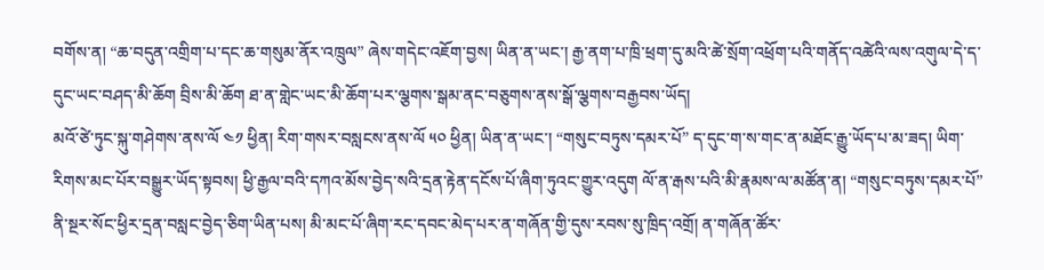བགོས་ན། “ཆ་བདུན་འགྲིག་པ་དང་ཆ་གསུམ་ནོར་འཁྲུལ” ཞེས་གདེང་འཇོག་བྱས། ཡིན་ན་ཡང་། རྒྱ་ནག་པ་ཁྲི་ཕྲག་དུ་མའི་ཚེ་སྲོག་འཕྲོག་པའི་གནོད་འཚེའི་ལས་འགུལ་དེ་ད་དུང་ཡང་བཤད་མི་ཆོག བྲིས་མི་ཆོག ཐ་ན་གླེང་ཡང་མི་ཆོག་པར་ལྕགས་སྒམ་ནང་བཅུགས་ནས་སྒོ་ལྕགས་བརྒྱབས་ཡོད།
མའོ་ཙེ་ཏུང་སྐུ་གཤེགས་ནས་ལོ ༤༡ ཕྱིན། རིག་གསར་བསླངས་ནས་ལོ ༥༠ ཕྱིན། ཡིན་ན་ཡང་། “གསུང་བཏུས་དམར་པོ” ད་དུང་ག་ས་གང་ན་མཐོང་རྒྱུ་ཡོད་པ་མ་ཟད། ཡིག་རིགས་མང་པོར་བསྒྱུར་ཡོད་སྟབས། ཕྱི་རྒྱལ་བའི་དཀའ་མོས་བྱེད་སའི་དྲན་རྟེན་དངོས་པོ་ཞིག་ཏུའང་གྱུར་འདུག ལོ་ན་རྒས་པའི་མི་རྣམས་ལ་མཚོན་ན། “གསུང་བཏུས་དམར་པོ” ནི་སྔར་སོང་ཕྱིར་དྲན་བསླང་བྱེད་ཅིག་ཡིན་པས། མི་མང་པོ་ཞིག་རང་དབང་མེད་པར་ན་གཞོན་གྱི་དུས་རབས་སུ་ཁྲིད་འགྲོ། ན་གཞོན་ཚོར་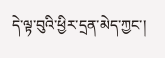དེ་ལྟ་བུའི་ཕྱིར་དྲན་མེད་ཀྱང་།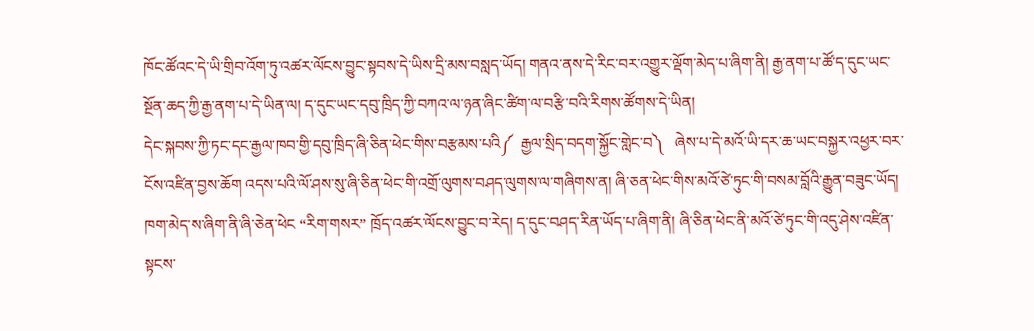ཁོང་ཚོའང་དེ་ཡི་གྲིབ་འོག་ཏུ་འཚར་ལོངས་བྱུང་སྟབས་དེ་ཡིས་དྲི་མས་བསླད་ཡོད། གནའ་ནས་དེ་རིང་བར་འགྱུར་ལྡོག་མེད་པ་ཞིག་ནི། རྒྱ་ནག་པ་ཚོ་ད་དུང་ཡང་སྔོན་ཆད་ཀྱི་རྒྱ་ནག་པ་དེ་ཡིན་ལ། ད་དུང་ཡང་དབུ་ཁྲིད་ཀྱི་བཀའ་ལ་ཉན་ཞིང་ཚིག་ལ་བརྩི་བའི་རིགས་ཚོགས་དེ་ཡིན།
དེང་སྐབས་ཀྱི་ཏང་དང་རྒྱལ་ཁབ་གྱི་དབུ་ཁྲིད་ཞི་ཅིན་ཕེང་གིས་བརྩམས་པའི༼  རྒྱལ་སྲིད་བདག་སྐྱོང་གླེང་བ༽   ཞེས་པ་དེ་མའོ་ཡི་དར་ཆ་ཡང་བསྐྱར་འཕྱར་བར་ངོས་འཛིན་བྱས་ཆོག འདས་པའི་ལོ་ཤས་སུ་ཞི་ཅིན་ཕེང་གི་འགྲོ་ལུགས་བཤད་ལུགས་ལ་གཞིགས་ན། ཞི་ཅན་ཕེང་གིས་མའོ་ཙེ་ཏུང་གི་བསམ་བློའི་རྒྱུན་བཟུང་ཡོད། ཁག་མེད་ས་ཞིག་ནི་ཞི་ཅེན་ཕེང “རིག་གསར” ཁྲོད་འཚར་ལོངས་བྱུང་བ་རེད། ད་དུང་བཤད་རིན་ཡོད་པ་ཞིག་ནི། ཞི་ཅིན་ཕེང་ནི་མའོ་ཙེ་ཏུང་གི་འདུ་ཤེས་འཛིན་སྟངས་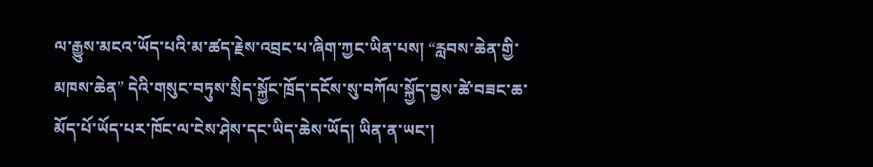ལ་རྒྱུས་མངའ་ཡོད་པའི་མ་ཚད་རྗེས་འབྲང་པ་ཞིག་ཀྱང་ཡིན་པས། “རླབས་ཆེན་གྱི་མཁས་ཆེན” དེའི་གསུང་བཏུས་སྲིད་སྐྱོང་ཁྲོད་དངོས་སུ་བཀོལ་སྐྱོད་བྱས་ཚེ་བཟང་ཆ་མོད་པོ་ཡོད་པར་ཁོང་ལ་ངེས་ཤེས་དང་ཡིད་ཆེས་ཡོད། ཡིན་ན་ཡང་།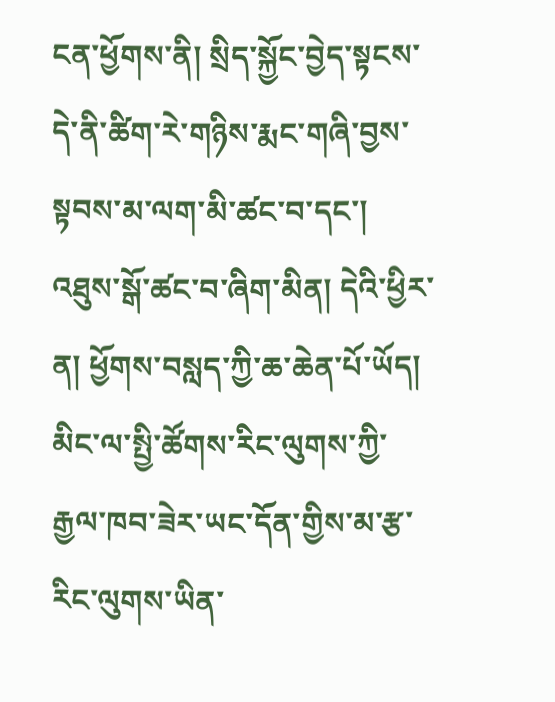ངན་ཕྱོགས་ནི། སྲིད་སྐྱོང་བྱེད་སྟངས་དེ་ནི་ཚིག་རེ་གཉིས་རྨང་གཞི་བྱས་སྟབས་མ་ལག་མི་ཚང་བ་དང་། འཐུས་སྒོ་ཚང་བ་ཞིག་མིན། དེའི་ཕྱིར་ན། ཕྱོགས་བསླད་ཀྱི་ཆ་ཆེན་པོ་ཡོད།
མིང་ལ་སྤྱི་ཚོགས་རིང་ལུགས་ཀྱི་རྒྱལ་ཁབ་ཟེར་ཡང་དོན་གྱིས་མ་རྩ་རིང་ལུགས་ཡིན་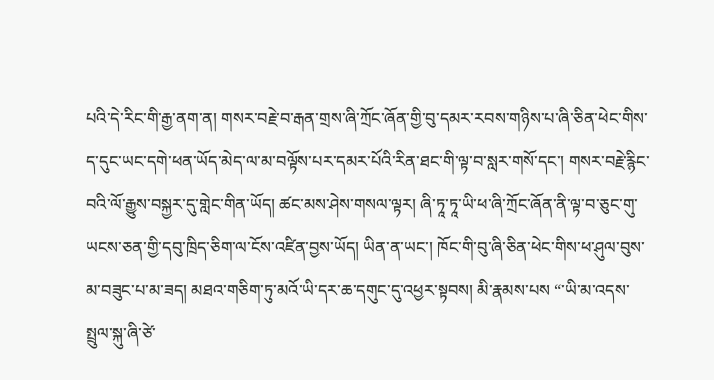པའི་དེ་རིང་གི་རྒྱ་ནག་ན། གསར་བརྗེ་བ་རྒན་གྲས་ཞི་ཀྲོང་ཞོན་གྱི་བུ་དམར་རབས་གཉིས་པ་ཞི་ཅིན་ཕེང་གིས་ད་དུང་ཡང་དགེ་ཕན་ཡོད་མེད་ལ་མ་བལྟོས་པར་དམར་པོའི་རིན་ཐང་གི་ལྟ་བ་སླར་གསོ་དང་། གསར་བརྗེ་རྙིང་བའི་ལོ་རྒྱུས་བསྐྱར་དུ་གླེང་གིན་ཡོད། ཚང་མས་ཤེས་གསལ་ལྟར། ཞི་ཏཱ་ཏཱ་ཡི་ཕ་ཞི་ཀྲོང་ཞོན་ནི་ལྟ་བ་ཅུང་གུ་ཡངས་ཅན་གྱི་དབུ་ཁྲིད་ཅིག་ལ་ངོས་འཛིན་བྱས་ཡོད། ཡིན་ན་ཡང་། ཁོང་གི་བུ་ཞི་ཅིན་ཕེང་གིས་ཕ་ཤུལ་བུས་མ་བཟུང་པ་མ་ཟད། མཐའ་གཅིག་ཏུ་མའོ་ཡི་དར་ཆ་དགུང་དུ་འཕྱར་སྟབས། མི་རྣམས་པས “་ཡི་མ་འདས་སྤྲུལ་སྐུ་ཞི་ཙེ་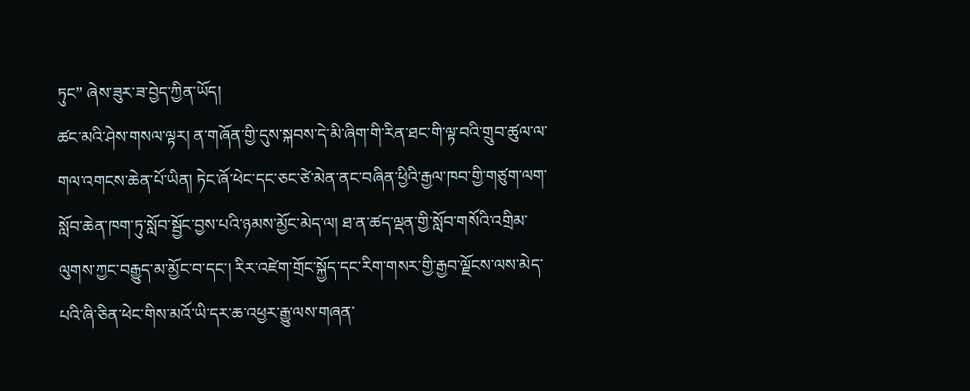ཏུང” ཞེས་ཟུར་ཟ་བྱེད་ཀྱིན་ཡོད།
ཚང་མའི་ཤེས་གསལ་ལྟར། ན་གཞོན་གྱི་དུས་སྐབས་དེ་མི་ཞིག་གི་རིན་ཐང་གི་ལྟ་བའི་གྲུབ་ཚུལ་ལ་གལ་འགངས་ཆེན་པོ་ཡིན། ཏེང་ཞོ་ཕེང་དང་ཅང་ཙེ་མེན་ནང་བཞིན་ཕྱིའི་རྒྱལ་ཁབ་གྱི་གཙུག་ལག་སློབ་ཆེན་ཁག་ཏུ་སློབ་སྦྱོང་བྱས་པའི་ཉམས་མྱོང་མེད་ལ། ཐ་ན་ཚད་ལྡན་གྱི་སློབ་གསོའི་འགྲིམ་ལུགས་ཀྱང་བརྒྱུད་མ་མྱོང་བ་དང་། རིར་འཛེག་གྲོང་སྐྱོད་དང་རིག་གསར་གྱི་རྒྱབ་ལྗོངས་ལས་མེད་པའི་ཞི་ཅིན་ཕེང་གིས་མའོ་ཡི་དར་ཆ་འཕྱར་རྒྱུ་ལས་གཞན་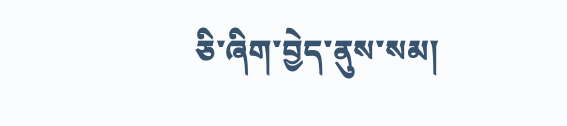ཅི་ཞིག་བྱེད་ནུས་སམ།